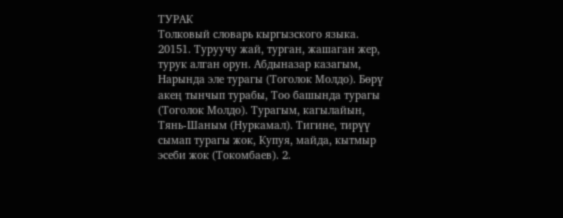ТУРАК
Толковый словарь кыргызского языка. 20151. Туруучу жай, турган, жашаган жер, турук алган орун. Абдыназар казагым, Нарында эле турагы (Тоголок Молдо). Бөрү акең тынчып турабы, Тоо башында турагы (Тоголок Молдо). Турагым, кагылайын, Тянь-Шаным (Нуркамал). Тигине, тирүү сымап турагы жок, Купуя, майда, кытмыр эсеби жок (Токомбаев). 2.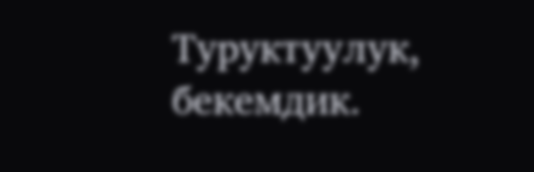Туруктуулук, бекемдик.